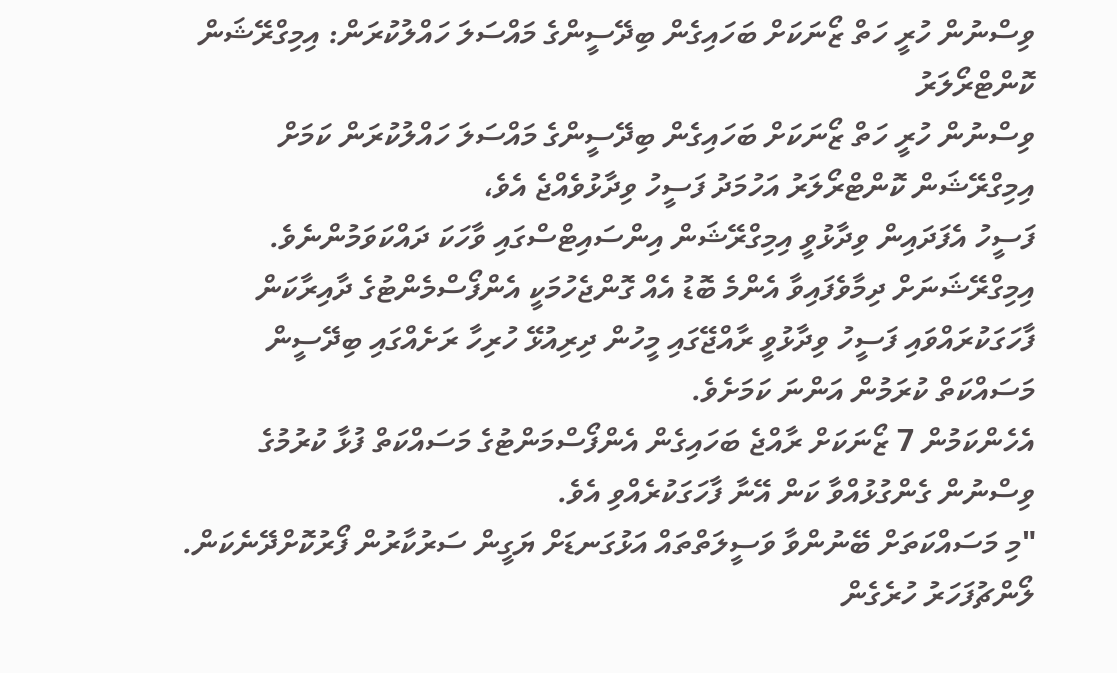ވިސްނުން ހުރީ ހަތް ޒޯނަކަށް ބަހައިގެން ބިދޭސީންގެ މައްސަލަ ހައްލުކުރަން: އިމިގްރޭޝަން ކޮންޓްރޯލަރު
ވިސްނުން ހުރީ ހަތް ޒޯނަކަށް ބަހައިގެން ބިދޭސީންގެ މައްސަލަ ހައްލުކުރަން ކަމަށް އިމިގްރޭޝަން ކޮންޓްރޯލަރު އަހުމަދު ފަސީހު ވިދާޅުވެއްޖެ އެވެ،
ފަސީހު އެފަދައިން ވިދާޅުވީ އިމިގްރޭޝަން އިންސައިޓްސްގައި ވާހަކަ ދައްކަވަމުންނެވެ.
އިމިގްރޭޝަނަށް ދިމާވެފައިވާ އެންމެ ބޮޑު އެއް ގޮންޖެހުމަކީ އެންފޯސްމެންޓުގެ ދާއިރާކަން ފާހަގަކުރައްވައި ފަސީހު ވިދާޅުވީ ރާއްޖޭގައި މީހުން ދިރިއުޅޭ ހުރިހާ ރަށެއްގައި ބިދޭސީން މަސައްކަތް ކުރަމުން އަންނަ ކަމަށެވެ.
އެހެންކަމުން 7 ޒޯނަކަށް ރާއްޖެ ބަހައިގެން އެންފޯސްމަންޓުގެ މަސައްކަތް ފުޅާ ކުރުމުގެ ވިސްނުން ގެންގުޅުއްވާ ކަން އޭނާ ފާހަގަކުރެއްވި އެވެ.
"މި މަސައްކަތަށް ބޭނުންވާ ވަސީލަތްތައް އަޅުގަނޑަށް ޔަގީން ސަރުކާރުން ފޯރުކޮށްދޭނެކަން. ލޯންޗުފަހަރު ހުރެގެން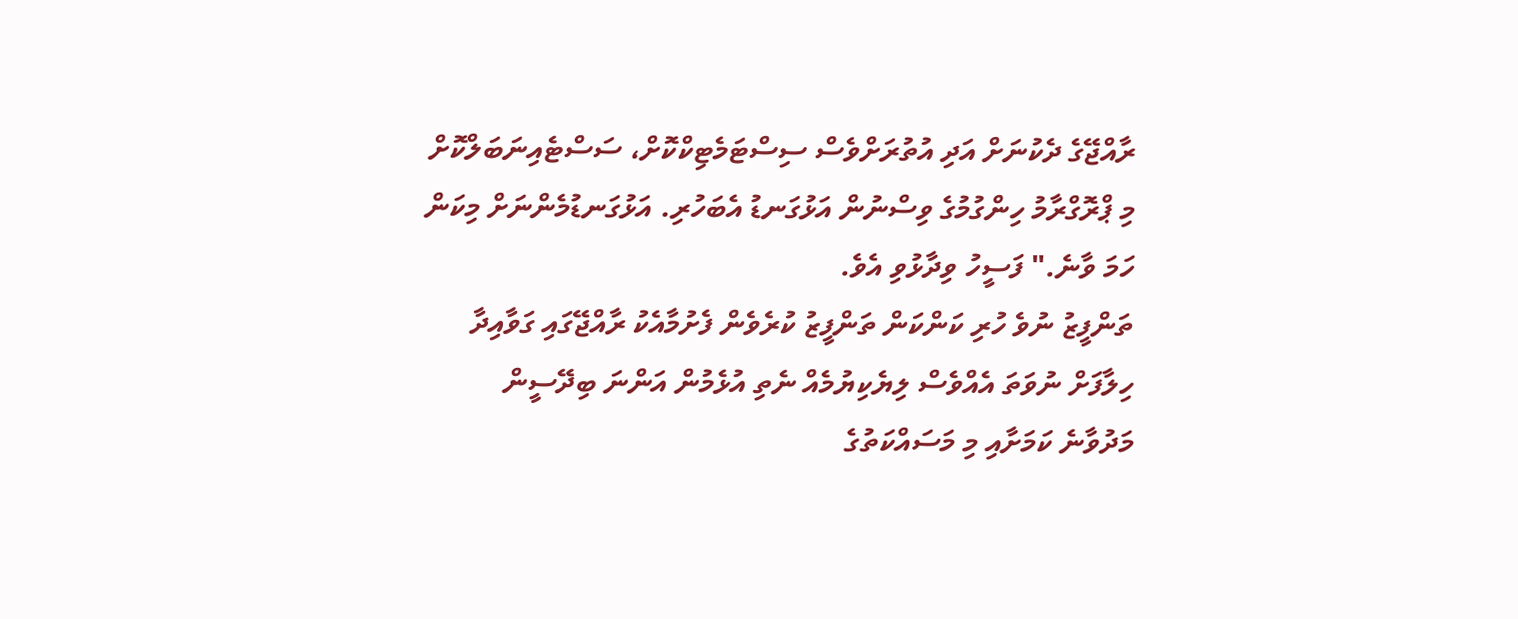ރާއްޖޭގެ ދެކުނަށް އަދި އުތުރަށްވެސް ސިސްޓަމެޓިކްކޮށް، ސަސްޓެއިނަބަލްކޮށް މި ޕްރޮގްރާމު ހިންގުމުގެ ވިސްނުން އަޅުގަނޑު އެބަހުރި. އަޅުގަނޑުމެންނަށް މިކަން ހަމަ ވާނެ." ފަސީހު ވިދާޅުވި އެވެ.
ތަންފީޒު ނުވެ ހުރި ކަންކަން ތަންފީޒު ކުރެވެން ފެށުމާއެކު ރާއްޖޭގައި ގަވާއިދާ ހިލާފަށް ނުވަތަ އެއްވެސް ލިޔެކިޔުމެއް ނެތި އުޅެމުން އަންނަ ބިދޭސީން މަދުވާނެ ކަމަށާއި މި މަސައްކަތުގެ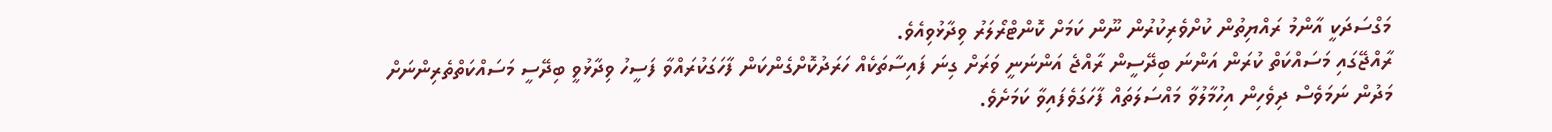މަގްސަދަކީ އާންމު ރައްޔިތުން ކުށްވެރިކުރުން ނޫން ކަމަށް ކޮންޓްރޯލަރު ވިދާޅުވިއެވެ.
ރާއްޖޭގައި މަސައްކަތް ކުރަން އަންނަ ބިދޭސީން ރާއްޖެ އަންނަނީ ވަރަށް ގިނަ ފައިސާތަކެއް ހަރަދުކޮށްގެންކަން ފާހަގަކުރައްވާ ފަސީހު ވިދާޅުވީ ބިދޭސީ މަސައްކަތްތެރިންނަށް މަދުން ނަމަވެސް ދިވެހިން އިހުމާލުވާ މައްސަލަތައް ފާހަގަވެފައިވާ ކަމަށެވެ.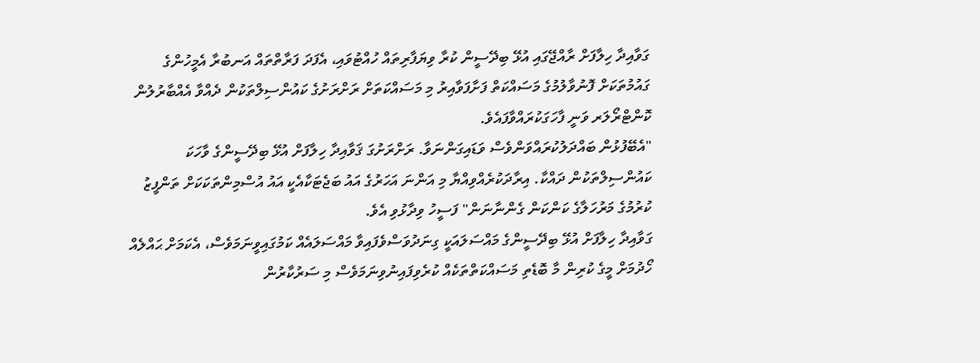ގަވާއިދާ ހިލާފަށް ރާއްޖޭގައި އުޅޭ ބިދޭސީން ކުރާ ވިޔަފާރިތައް ހުއްޓުވައި، އެފަދަ ފަރާތްތައް އަނބުރާ އެމީހުންގެ ގައުމުތަކަށް ފޮނުވާލުމުގެ މަސައްކަތް ފަށާފަވާއިރު މި މަސައްކަތަށް ރަށްރަށުގެ ކައުންސިލްތަކުން ދެއްވާ އެއްބާރުލުން ކޮންޓްރޯލަރ ވަނީ ފާހަގަކުރައްވާފައެވެ.
"އެބޭފުޅުން ބައްދަލުކުރައްވަންވެސް ވަޑައިގަންނަވާ. ރަށްރަށުގަ ޤަވާއިދާ ހިލާފަށް އުޅޭ ބިދޭސީންގެ ވާހަކަ ކައުންސިލްތަކުން ދައްކާ. އިރާދަކުރެއްވިއްޔާ މި އަންނަ އަހަރުގެ އައު ބަޖެޓަކާއެކީ އައު އުސްމިންތަކަކަށް ތަންފީޒު ކުރުމުގެ މަރުހަލާގެ ކަންކަން ގެންނާނަން" ފަސީހު ވިދާޅުވި އެވެ.
ގަވާއިދާ ހިލާފަށް އުޅޭ ބިދޭސީންގެ މައްސަލައަކީ ގިނަދުވަސްވެފައިވާ މައްސަލައެއް ކަމުގައިވީނަމަވެސް، އެކަމަށް ޙައްލެއް ހޯދުމަށް މީގެ ކުރިން މާ ބޮޑެތި މަސައްކަތްތަކެއް ކުރެވިފައިނުވިނަމަވެސް މި ސަރުކާރުން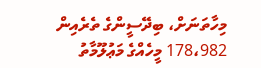މިހާތަނަށް، ބިދޭސީންގެ ތެރެއިން 178،982 މީހެއްގެ މަޢުލޫމާތު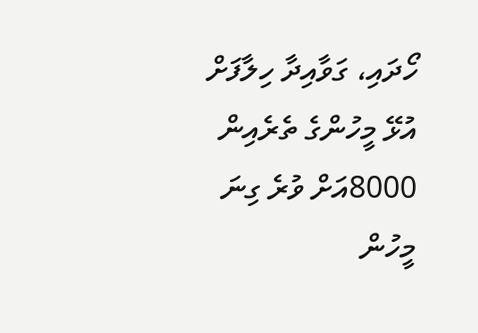ހޯދައި، ގަވާއިދާ ހިލާފަށް އުޅޭ މީހުންގެ ތެރެއިން 8000އަށް ވުރެ ގިނަ މީހުން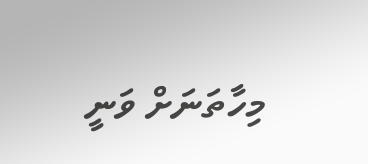މިހާތަނަށް ވަނީ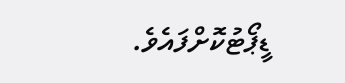ޑީޕޯޓުކޮށްފައެވެ.